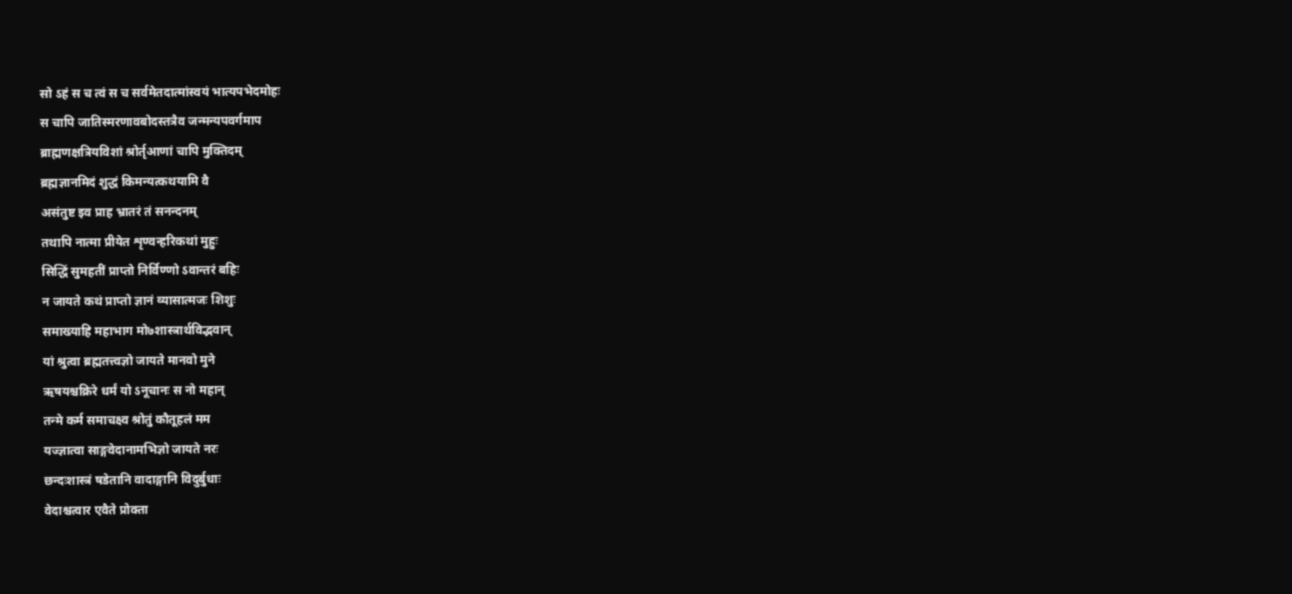सो ऽहं स च त्वं स च सर्वमेतदात्मांस्वयं भात्यपभेदमोहः
स चापि जातिस्मरणावबोदस्तत्रैव जन्मन्यपवर्गमाप
ब्राह्मणक्षत्रियविशां श्रोर्तृआणां चापि मुक्तिदम्
ब्रह्मज्ञानमिदं शुद्धं किमन्यत्कथयामि वै
असंतुष्ट इव प्राह भ्रातरं तं सनन्दनम्
तथापि नात्मा प्रीयेत शृण्वन्हरिकथां मुहुः
सिद्धिं सुमहतीं प्राप्तो निर्विण्णो ऽवान्तरं बहिः
न जायते कथं प्राप्तो ज्ञानं व्यासात्मजः शिशुः
समाख्याहि महाभाग मो७शास्त्रार्थविद्भवान्
यां श्रुत्वा ब्रह्मतत्त्वज्ञो जायते मानवो मुने
ऋषयश्चक्रिरे धर्मं यो ऽनूचानः स नो महान्
तन्मे कर्म समाचक्ष्व श्रोतुं कौतूहलं मम
यज्ज्ञात्वा साङ्गवेदानामभिज्ञो जायते नरः
छन्दःशास्त्रं षडेतानि वादाङ्गानि विदुर्बुधाः
वेदाश्चत्वार एवैते प्रोक्ता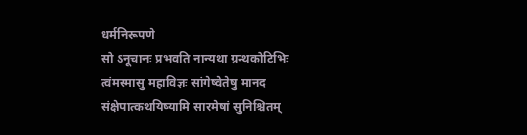धर्मनिरूपणे
सो ऽनूचानः प्रभवति नान्यथा ग्रन्थकोटिभिः
त्वंमस्मासु महाविज्ञः सांगेष्वेतेषु मानद
संक्षेपात्कथयिष्यामि सारमेषां सुनिश्चितम्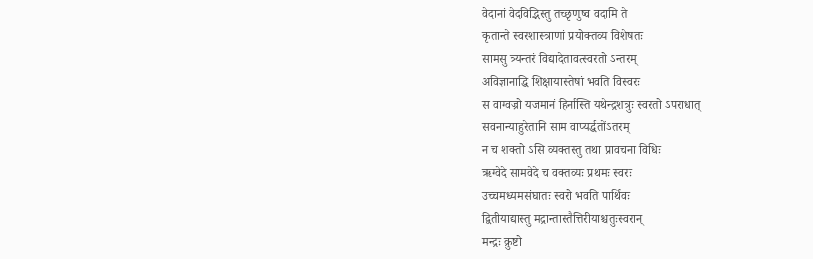वेदानां वेदविद्भिस्तु तच्छृणुष्व वदामि ते
कृतान्ते स्वरशास्त्राणां प्रयोक्तव्य विशेषतः
सामसु त्र्यन्तरं विद्यादेतावत्स्वरतो ऽन्तरम्
अविज्ञानाद्धि शिक्षायास्तेषां भवति विस्वरः
स वाग्वज्रो यजमानं हिर्नास्ति यथेन्द्रशत्रुः स्वरतो ऽपराधात्
सवनान्याहुरेतानि साम वाप्यर्द्धतोंऽतरम्
न च शक्तो ऽसि व्यक्तस्तु तथा प्रावचना विधिः
ऋग्वेदे सामवेदे च वक्तव्यः प्रथमः स्वरः
उच्चमध्यमसंघातः स्वरो भवति पार्थिवः
द्वितीयाद्यास्तु मद्रान्तास्तैत्तिरीयाश्चतुःस्वरान्
मन्द्रः क्रुष्टो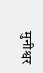मुनीश्वर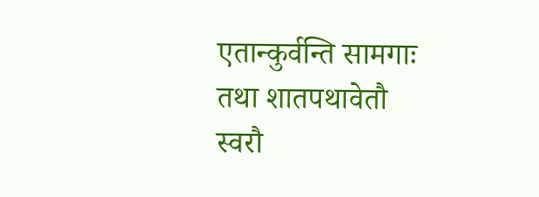एतान्कुर्वन्ति सामगाः
तथा शातपथावेतौ स्वरौ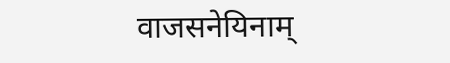वाजसनेयिनाम्